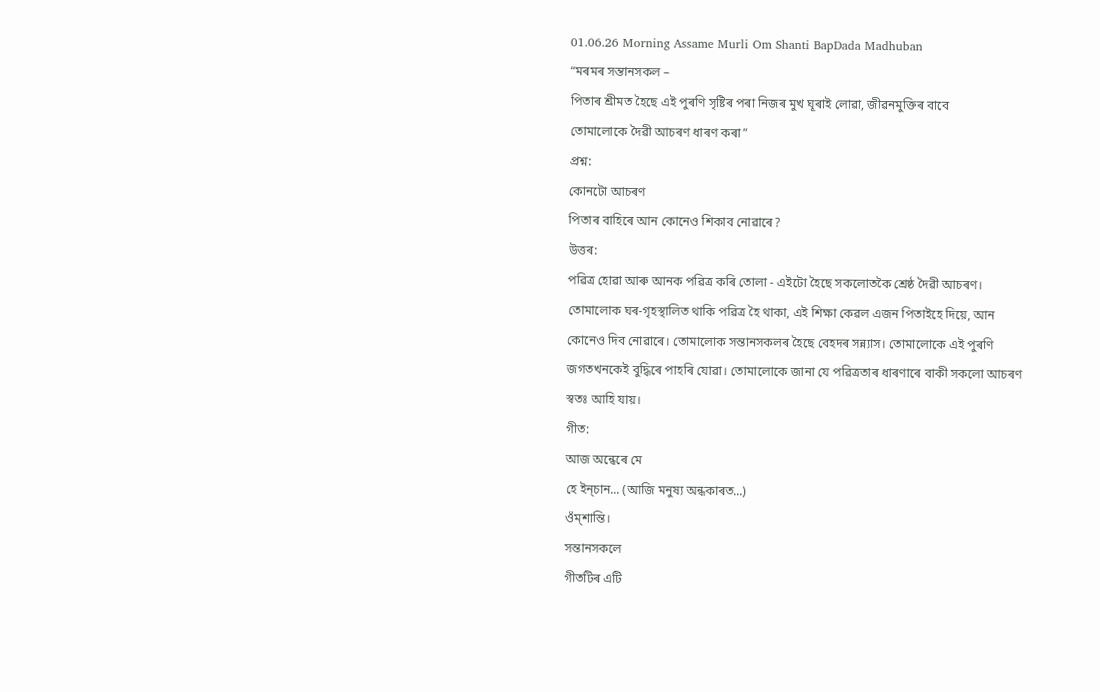01.06.26 Morning Assame Murli Om Shanti BapDada Madhuban
“মৰমৰ সন্তানসকল –
পিতাৰ শ্ৰীমত হৈছে এই পুৰণি সৃষ্টিৰ পৰা নিজৰ মুখ ঘূৰাই লোৱা, জীৱনমুক্তিৰ বাবে
তোমালোকে দৈৱী আচৰণ ধাৰণ কৰা”
প্ৰশ্ন:
কোনটো আচৰণ
পিতাৰ বাহিৰে আন কোনেও শিকাব নোৱাৰে?
উত্তৰ:
পৱিত্ৰ হোৱা আৰু আনক পৱিত্ৰ কৰি তোলা - এইটো হৈছে সকলোতকৈ শ্ৰেষ্ঠ দৈৱী আচৰণ।
তোমালোক ঘৰ-গৃহস্থালিত থাকি পৱিত্ৰ হৈ থাকা, এই শিক্ষা কেৱল এজন পিতাইহে দিয়ে, আন
কোনেও দিব নোৱাৰে। তোমালোক সন্তানসকলৰ হৈছে বেহদৰ সন্ন্যাস। তোমালোকে এই পুৰণি
জগতখনকেই বুদ্ধিৰে পাহৰি যোৱা। তোমালোকে জানা যে পৱিত্ৰতাৰ ধাৰণাৰে বাকী সকলো আচৰণ
স্বতঃ আহি যায়।
গীত:
আজ অন্ধেৰে মে
হে ইন্চান... (আজি মনুষ্য অন্ধকাৰত...)
ওঁম্শান্তি।
সন্তানসকলে
গীতটিৰ এটি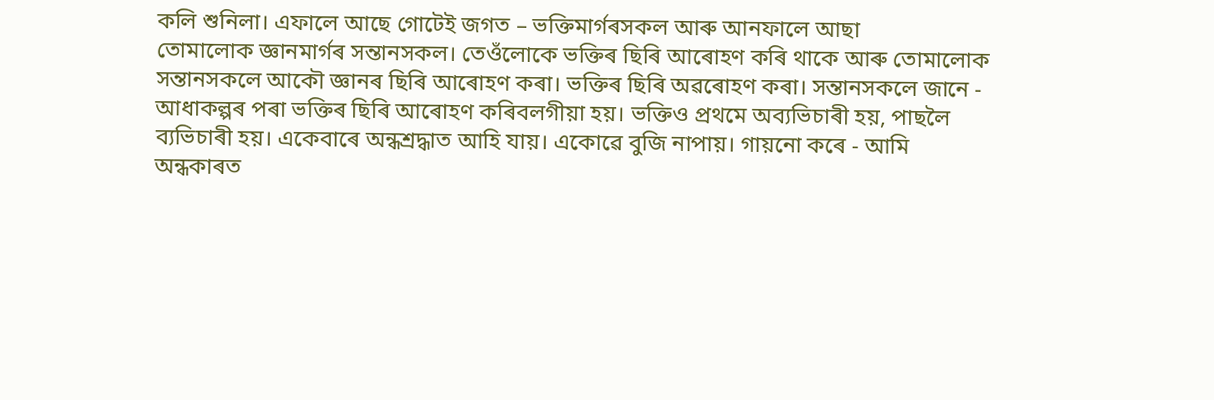কলি শুনিলা। এফালে আছে গোটেই জগত – ভক্তিমাৰ্গৰসকল আৰু আনফালে আছা
তোমালোক জ্ঞানমাৰ্গৰ সন্তানসকল। তেওঁলোকে ভক্তিৰ ছিৰি আৰোহণ কৰি থাকে আৰু তোমালোক
সন্তানসকলে আকৌ জ্ঞানৰ ছিৰি আৰোহণ কৰা। ভক্তিৰ ছিৰি অৱৰোহণ কৰা। সন্তানসকলে জানে -
আধাকল্পৰ পৰা ভক্তিৰ ছিৰি আৰোহণ কৰিবলগীয়া হয়। ভক্তিও প্ৰথমে অব্যভিচাৰী হয়, পাছলৈ
ব্যভিচাৰী হয়। একেবাৰে অন্ধশ্ৰদ্ধাত আহি যায়। একোৱে বুজি নাপায়। গায়নো কৰে - আমি
অন্ধকাৰত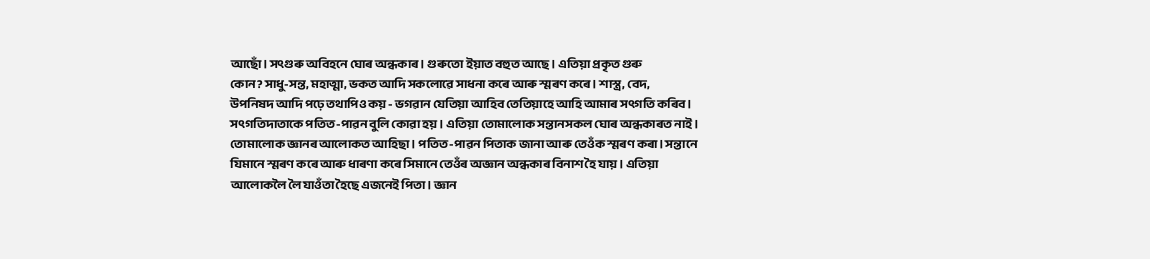আছোঁ। সৎগুৰু অবিহনে ঘোৰ অন্ধকাৰ। গুৰুতো ইয়াত বহুত আছে। এতিয়া প্ৰকৃত গুৰু
কোন? সাধু-সন্ত, মহাত্মা, ভকত আদি সকলোৱে সাধনা কৰে আৰু স্মৰণ কৰে। শাস্ত্ৰ, বেদ,
উপনিষদ আদি পঢ়ে তথাপিও কয় - ভগৱান যেতিয়া আহিব তেতিয়াহে আহি আমাৰ সৎগতি কৰিব।
সৎগতিদাতাকে পতিত-পাৱন বুলি কোৱা হয়। এতিয়া তোমালোক সন্তানসকল ঘোৰ অন্ধকাৰত নাই।
তোমালোক জ্ঞানৰ আলোকত আহিছা। পতিত-পাৱন পিতাক জানা আৰু তেওঁক স্মৰণ কৰা। সন্তানে
যিমানে স্মৰণ কৰে আৰু ধাৰণা কৰে সিমানে তেওঁৰ অজ্ঞান অন্ধকাৰ বিনাশ হৈ যায়। এতিয়া
আলোকলৈ লৈ যাওঁতা হৈছে এজনেই পিতা। জ্ঞান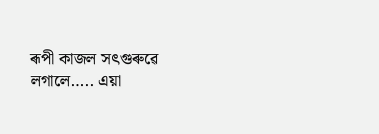ৰূপী কাজল সৎগুৰুৱে লগালে….. এয়া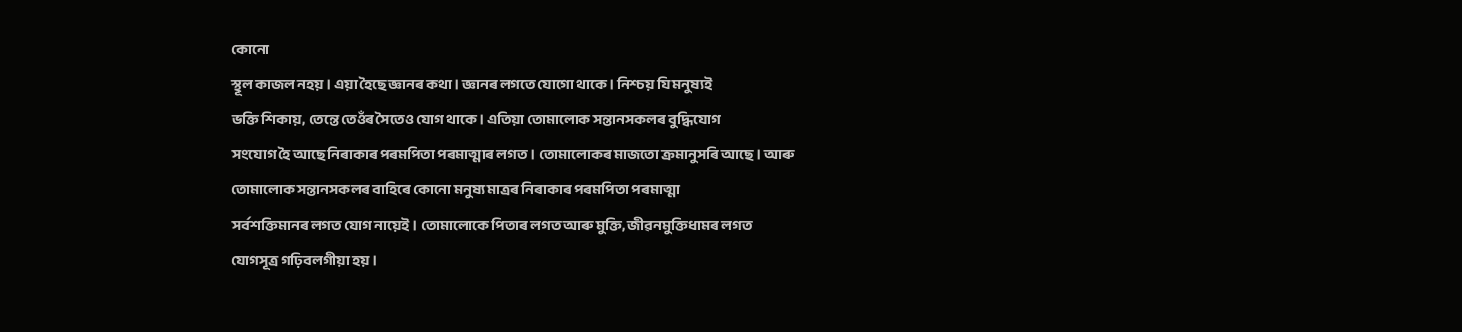কোনো
স্থূল কাজল নহয়। এয়া হৈছে জ্ঞানৰ কথা। জ্ঞানৰ লগতে যোগো থাকে। নিশ্চয় যি মনুষ্যই
ভক্তি শিকায়, তেন্তে তেওঁৰ সৈতেও যোগ থাকে। এতিয়া তোমালোক সন্তানসকলৰ বুদ্ধিযোগ
সংযোগ হৈ আছে নিৰাকাৰ পৰমপিতা পৰমাত্মাৰ লগত। তোমালোকৰ মাজতো ক্ৰমানুসৰি আছে। আৰু
তোমালোক সন্তানসকলৰ বাহিৰে কোনো মনুষ্য মাত্ৰৰ নিৰাকাৰ পৰমপিতা পৰমাত্মা
সৰ্বশক্তিমানৰ লগত যোগ নায়েই। তোমালোকে পিতাৰ লগত আৰু মুক্তি, জীৱনমুক্তিধামৰ লগত
যোগসূত্ৰ গঢ়িবলগীয়া হয়।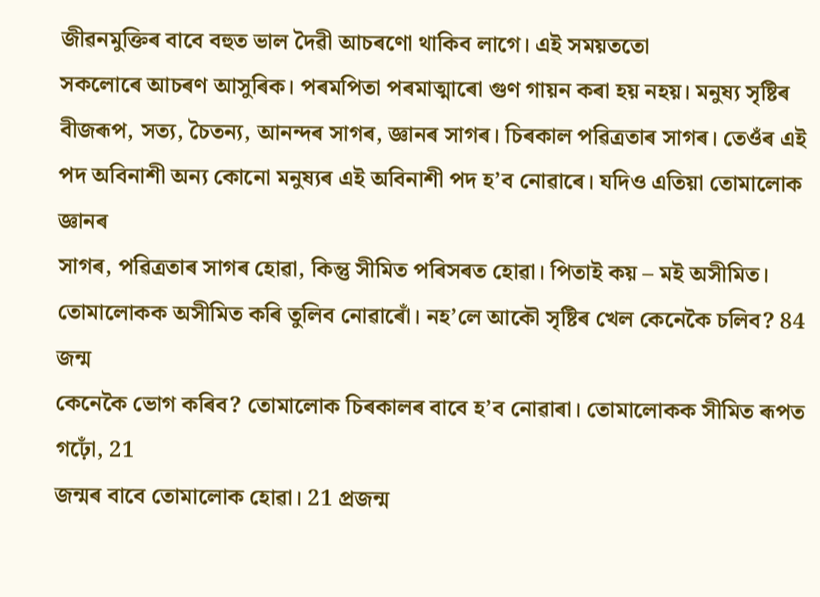জীৱনমুক্তিৰ বাবে বহুত ভাল দৈৱী আচৰণো থাকিব লাগে। এই সময়ততো
সকলোৰে আচৰণ আসুৰিক। পৰমপিতা পৰমাত্মাৰো গুণ গায়ন কৰা হয় নহয়। মনুষ্য সৃষ্টিৰ
বীজৰূপ, সত্য, চৈতন্য, আনন্দৰ সাগৰ, জ্ঞানৰ সাগৰ। চিৰকাল পৱিত্ৰতাৰ সাগৰ। তেওঁৰ এই
পদ অবিনাশী অন্য কোনো মনুষ্যৰ এই অবিনাশী পদ হ’ব নোৱাৰে। যদিও এতিয়া তোমালোক জ্ঞানৰ
সাগৰ, পৱিত্ৰতাৰ সাগৰ হোৱা, কিন্তু সীমিত পৰিসৰত হোৱা। পিতাই কয় – মই অসীমিত।
তোমালোকক অসীমিত কৰি তুলিব নোৱাৰোঁ। নহ’লে আকৌ সৃষ্টিৰ খেল কেনেকৈ চলিব? 84 জন্ম
কেনেকৈ ভোগ কৰিব? তোমালোক চিৰকালৰ বাবে হ’ব নোৱাৰা। তোমালোকক সীমিত ৰূপত গঢ়োঁ, 21
জন্মৰ বাবে তোমালোক হোৱা। 21 প্ৰজন্ম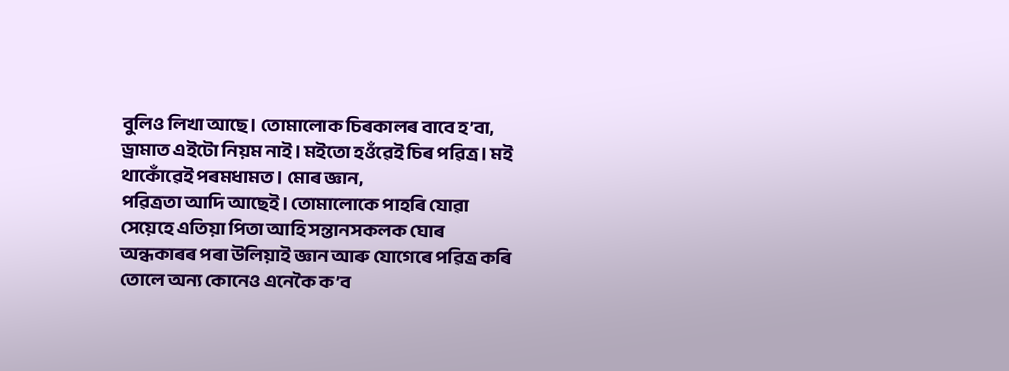বুলিও লিখা আছে। তোমালোক চিৰকালৰ বাবে হ’বা,
ড্ৰামাত এইটো নিয়ম নাই। মইতো হওঁৱেই চিৰ পৱিত্ৰ। মই থাকোঁৱেই পৰমধামত। মোৰ জ্ঞান,
পৱিত্ৰতা আদি আছেই। তোমালোকে পাহৰি যোৱা সেয়েহে এতিয়া পিতা আহি সন্তানসকলক ঘোৰ
অন্ধকাৰৰ পৰা উলিয়াই জ্ঞান আৰু যোগেৰে পৱিত্ৰ কৰি তোলে অন্য কোনেও এনেকৈ ক’ব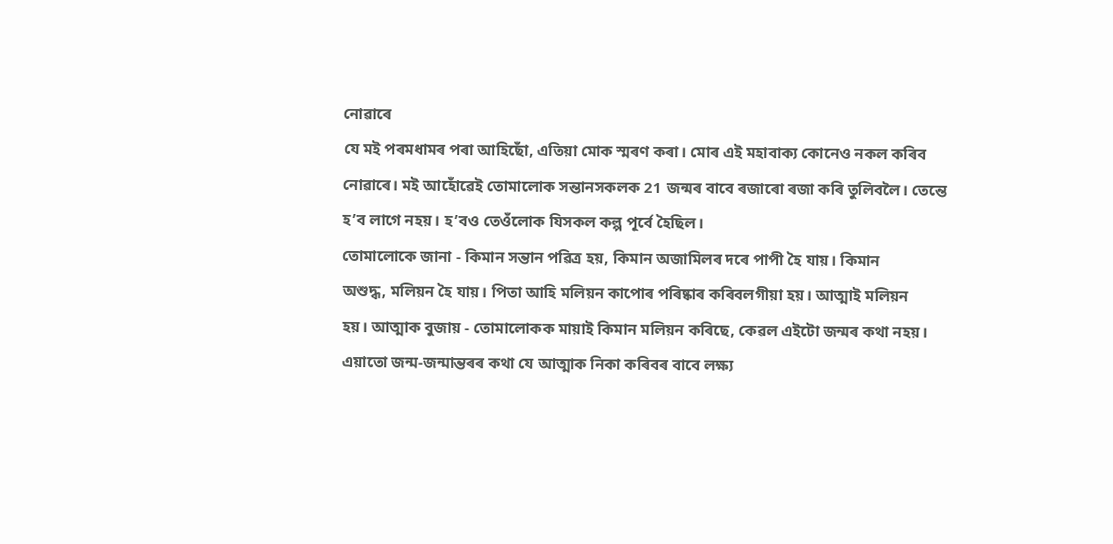নোৱাৰে
যে মই পৰমধামৰ পৰা আহিছোঁ, এতিয়া মোক স্মৰণ কৰা। মোৰ এই মহাবাক্য কোনেও নকল কৰিব
নোৱাৰে। মই আহোঁৱেই তোমালোক সন্তানসকলক 21 জন্মৰ বাবে ৰজাৰো ৰজা কৰি তুলিবলৈ। তেন্তে
হ’ব লাগে নহয়। হ’বও তেওঁলোক যিসকল কল্প পূৰ্বে হৈছিল।
তোমালোকে জানা - কিমান সন্তান পৱিত্ৰ হয়, কিমান অজামিলৰ দৰে পাপী হৈ যায়। কিমান
অশুদ্ধ, মলিয়ন হৈ যায়। পিতা আহি মলিয়ন কাপোৰ পৰিষ্কাৰ কৰিবলগীয়া হয়। আত্মাই মলিয়ন
হয়। আত্মাক বুজায় - তোমালোকক মায়াই কিমান মলিয়ন কৰিছে, কেৱল এইটো জন্মৰ কথা নহয়।
এয়াতো জন্ম-জন্মান্তৰৰ কথা যে আত্মাক নিকা কৰিবৰ বাবে লক্ষ্য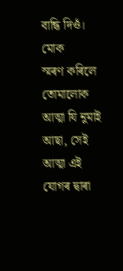বান্ধি দিওঁ। মোক
স্মৰণ কৰিলে তোমালোক আত্মা যি নুমাই আছা, সেই আত্মা এই যোগৰ দ্বাৰা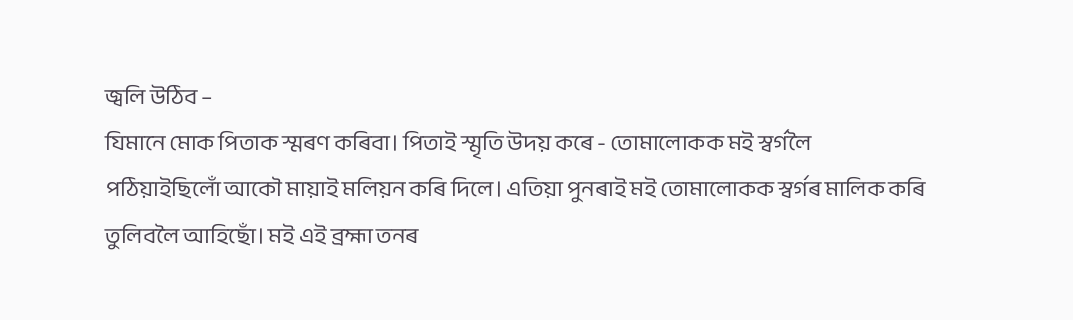জ্বলি উঠিব –
যিমানে মোক পিতাক স্মৰণ কৰিবা। পিতাই স্মৃতি উদয় কৰে - তোমালোকক মই স্বৰ্গলৈ
পঠিয়াইছিলোঁ আকৌ মায়াই মলিয়ন কৰি দিলে। এতিয়া পুনৰাই মই তোমালোকক স্বৰ্গৰ মালিক কৰি
তুলিবলৈ আহিছোঁ। মই এই ব্ৰহ্মা তনৰ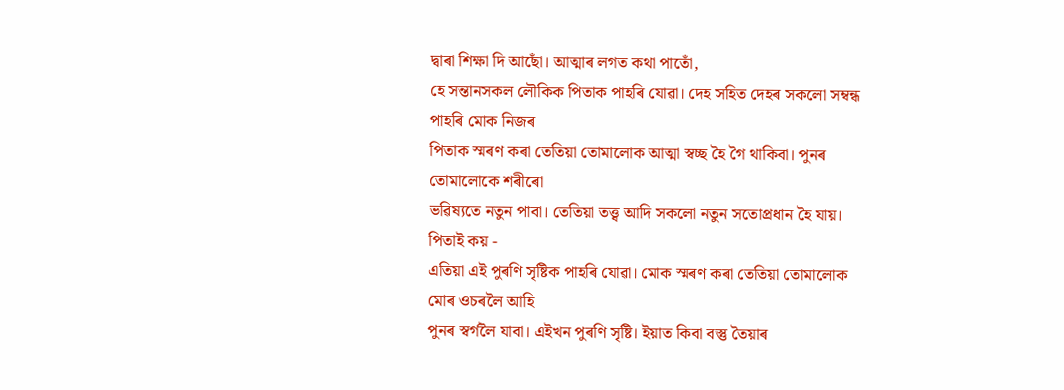দ্বাৰা শিক্ষা দি আছোঁ। আত্মাৰ লগত কথা পাতোঁ,
হে সন্তানসকল লৌকিক পিতাক পাহৰি যোৱা। দেহ সহিত দেহৰ সকলো সম্বন্ধ পাহৰি মোক নিজৰ
পিতাক স্মৰণ কৰা তেতিয়া তোমালোক আত্মা স্বচ্ছ হৈ গৈ থাকিবা। পুনৰ তোমালোকে শৰীৰো
ভৱিষ্যতে নতুন পাবা। তেতিয়া তত্ত্ব আদি সকলো নতুন সতোপ্ৰধান হৈ যায়। পিতাই কয় -
এতিয়া এই পুৰণি সৃষ্টিক পাহৰি যোৱা। মোক স্মৰণ কৰা তেতিয়া তোমালোক মোৰ ওচৰলৈ আহি
পুনৰ স্বৰ্গলৈ যাবা। এইখন পুৰণি সৃষ্টি। ইয়াত কিবা বস্তু তৈয়াৰ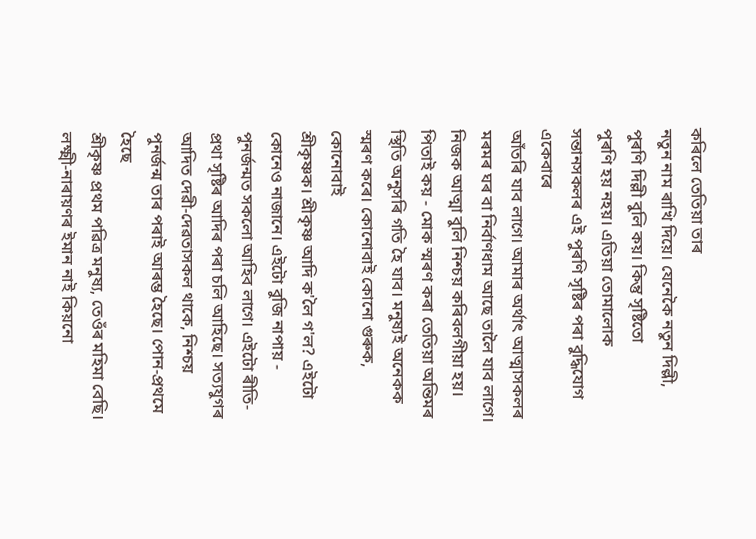কৰিলে তেতিয়া তাৰ
নতুন নাম ৰাখি দিয়ে। যেনেকৈ নতুন দিল্লী, পুৰণি দিল্লী বুলি কয়। কিন্তু সৃষ্টিতো
পুৰণি হয় নহয়। এতিয়া তোমালোক সন্তানসকলৰ এই পুৰণি সৃষ্টিৰ পৰা বুদ্ধিযোগ একেবাৰে
আঁতৰি যাব লাগে। আমাৰ অৰ্থাৎ আত্মাসকলৰ মৰমৰ ঘৰ বা নিৰ্বাণধাম আছে তালৈ যাব লাগে।
নিজক আত্মা বুলি নিশ্চয় কৰিবলগীয়া হয়। পিতাই কয় - মোক স্মৰণ কৰা তেতিয়া অন্তিমৰ
স্থিতি অনুসৰি গতি হৈ যাব। মনুষ্যই অনেকক স্মৰণ কৰে। কোনোবাই কোনো গুৰুক, কোনোবাই
শ্ৰীকৃষ্ণক। শ্ৰীকৃষ্ণ আদি ক'লৈ গ'ল? এইটো কোনেও নাজানে। এইটো বুজি নাপায় -
পুনৰ্জন্মত সকলো আহিব লাগে। এইটো ৰীতি-প্ৰথা সৃষ্টিৰ আদিৰ পৰা চলি আহিছে। সত্যযুগৰ
আদিত দেৱী-দেৱতাসকল থাকে, নিশ্চয় পুনৰ্জন্ম তাৰ পৰাই আৰম্ভ হৈছে। পোন-প্ৰথমে হৈছে
শ্ৰীকৃষ্ণ প্ৰথম পৱিত্ৰ মনুষ্য, তেওঁৰ মহিমা বেছি। লক্ষ্মী-নাৰায়ণৰ ইমান নাই কিয়নো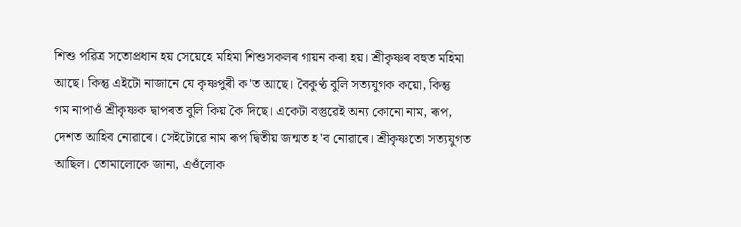শিশু পৱিত্ৰ সতোপ্ৰধান হয় সেয়েহে মহিমা শিশুসকলৰ গায়ন কৰা হয়। শ্ৰীকৃষ্ণৰ বহুত মহিমা
আছে। কিন্তু এইটো নাজানে যে কৃষ্ণপুৰী ক'ত আছে। বৈকুণ্ঠ বুলি সত্যযুগক কয়ো, কিন্তু
গম নাপাওঁ শ্ৰীকৃষ্ণক দ্বাপৰত বুলি কিয় কৈ দিছে। একেটা বস্তুৱেই অন্য কোনো নাম, ৰূপ,
দেশত আহিব নোৱাৰে। সেইটোৱে নাম ৰূপ দ্বিতীয় জন্মত হ'ব নোৱাৰে। শ্ৰীকৃষ্ণতো সত্যযুগত
আছিল। তোমালোকে জানা, এওঁলোক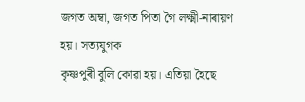জগত অম্বা, জগত পিতা গৈ লক্ষ্মী-নাৰায়ণ হয়। সত্যযুগক
কৃষ্ণপুৰী বুলি কোৱা হয়। এতিয়া হৈছে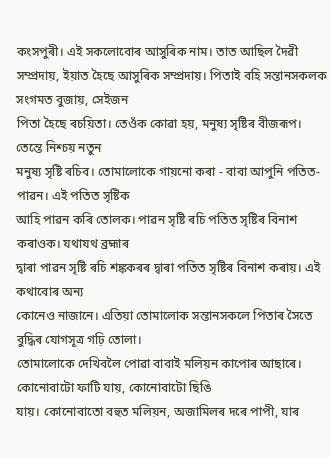কংসপুৰী। এই সকলোবোৰ আসুৰিক নাম। তাত আছিল দৈৱী
সম্প্ৰদায়, ইয়াত হৈছে আসুৰিক সম্প্ৰদায়। পিতাই বহি সন্তানসকলক সংগমত বুজায়, সেইজন
পিতা হৈছে ৰচয়িতা। তেওঁক কোৱা হয়, মনুষ্য সৃষ্টিৰ বীজৰূপ। তেন্তে নিশ্চয় নতুন
মনুষ্য সৃষ্টি ৰচিব। তোমালোকে গায়নো কৰা - বাবা আপুনি পতিত-পাৱন। এই পতিত সৃষ্টিক
আহি পাৱন কৰি তোলক। পাৱন সৃষ্টি ৰচি পতিত সৃষ্টিৰ বিনাশ কৰাওক। যথাযথ ব্ৰহ্মাৰ
দ্বাৰা পাৱন সৃষ্টি ৰচি শঙ্ককৰৰ দ্বাৰা পতিত সৃষ্টিৰ বিনাশ কৰায়। এই কথাবোৰ অন্য
কোনেও নাজানে। এতিয়া তোমালোক সন্তানসকলে পিতাৰ সৈতে বুদ্ধিৰ যোগসূত্ৰ গঢ়ি তোলা।
তোমালোকে দেখিবলৈ পোৱা বাবাই মলিয়ন কাপোৰ আছাৰে। কোনোবাটো ফাটি যায়, কোনোবাটো ছিঙি
যায়। কোনোবাতো বহুত মলিয়ন, অজামিলৰ দৰে পাপী, যাৰ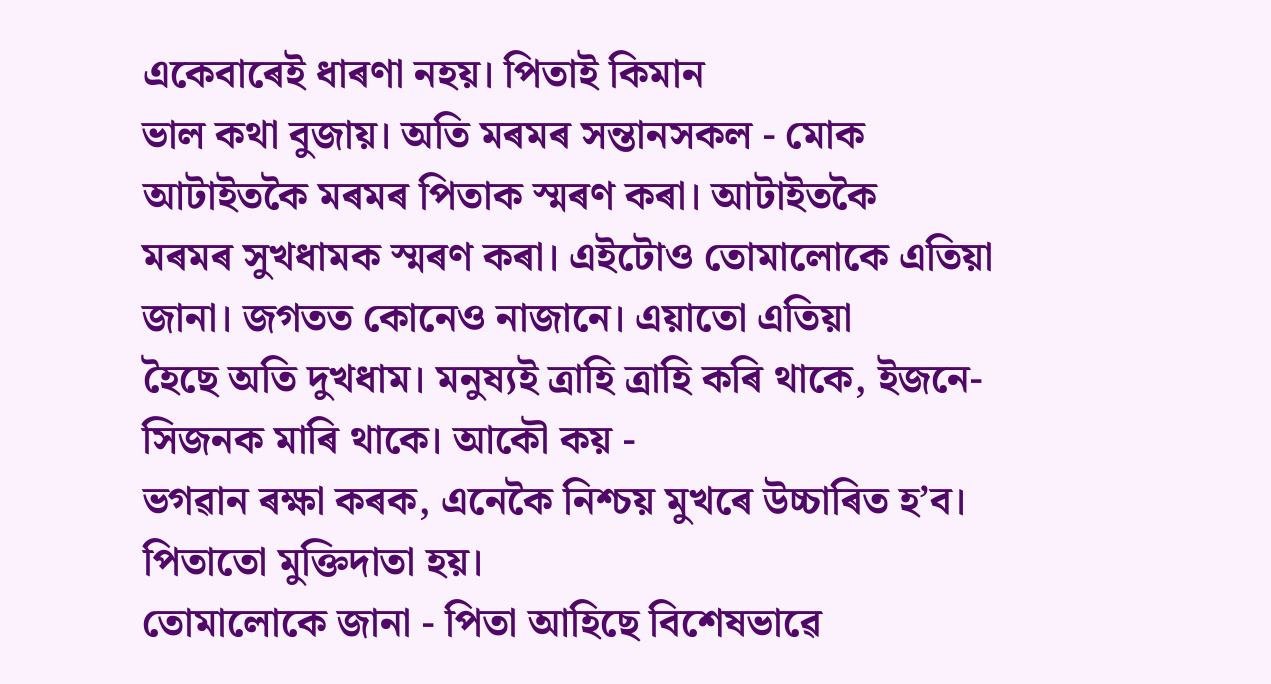একেবাৰেই ধাৰণা নহয়। পিতাই কিমান
ভাল কথা বুজায়। অতি মৰমৰ সন্তানসকল - মোক আটাইতকৈ মৰমৰ পিতাক স্মৰণ কৰা। আটাইতকৈ
মৰমৰ সুখধামক স্মৰণ কৰা। এইটোও তোমালোকে এতিয়া জানা। জগতত কোনেও নাজানে। এয়াতো এতিয়া
হৈছে অতি দুখধাম। মনুষ্যই ত্ৰাহি ত্ৰাহি কৰি থাকে, ইজনে-সিজনক মাৰি থাকে। আকৌ কয় -
ভগৱান ৰক্ষা কৰক, এনেকৈ নিশ্চয় মুখৰে উচ্চাৰিত হ’ব। পিতাতো মুক্তিদাতা হয়।
তোমালোকে জানা - পিতা আহিছে বিশেষভাৱে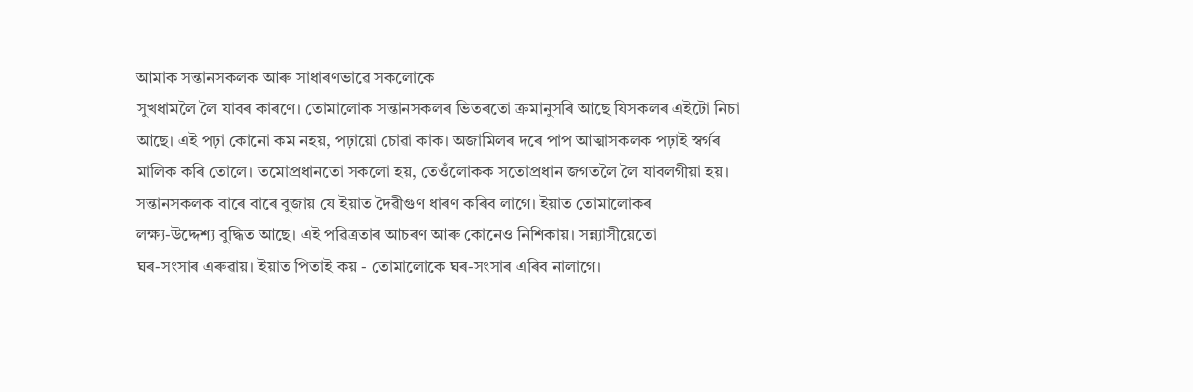আমাক সন্তানসকলক আৰু সাধাৰণভাৱে সকলোকে
সুখধামলৈ লৈ যাবৰ কাৰণে। তোমালোক সন্তানসকলৰ ভিতৰতো ক্ৰমানুসৰি আছে যিসকলৰ এইটো নিচা
আছে। এই পঢ়া কোনো কম নহয়, পঢ়ায়ো চোৱা কাক। অজামিলৰ দৰে পাপ আত্মাসকলক পঢ়াই স্বৰ্গৰ
মালিক কৰি তোলে। তমোপ্ৰধানতো সকলো হয়, তেওঁলোকক সতোপ্ৰধান জগতলৈ লৈ যাবলগীয়া হয়।
সন্তানসকলক বাৰে বাৰে বুজায় যে ইয়াত দৈৱীগুণ ধাৰণ কৰিব লাগে। ইয়াত তোমালোকৰ
লক্ষ্য-উদ্দেশ্য বুদ্ধিত আছে। এই পৱিত্ৰতাৰ আচৰণ আৰু কোনেও নিশিকায়। সন্ন্যাসীয়েতো
ঘৰ-সংসাৰ এৰুৱায়। ইয়াত পিতাই কয় - তোমালোকে ঘৰ-সংসাৰ এৰিব নালাগে।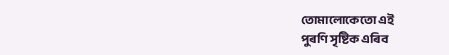তোমালোকেতো এই
পুৰণি সৃষ্টিক এৰিব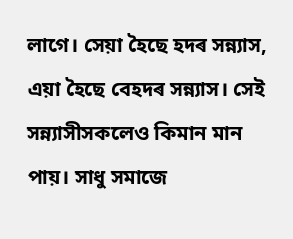লাগে। সেয়া হৈছে হদৰ সন্ন্যাস, এয়া হৈছে বেহদৰ সন্ন্যাস। সেই
সন্ন্যাসীসকলেও কিমান মান পায়। সাধু সমাজে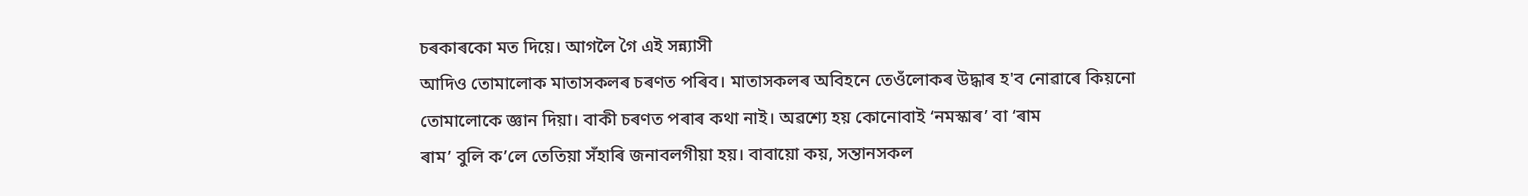চৰকাৰকো মত দিয়ে। আগলৈ গৈ এই সন্ন্যাসী
আদিও তোমালোক মাতাসকলৰ চৰণত পৰিব। মাতাসকলৰ অবিহনে তেওঁলোকৰ উদ্ধাৰ হ'ব নোৱাৰে কিয়নো
তোমালোকে জ্ঞান দিয়া। বাকী চৰণত পৰাৰ কথা নাই। অৱশ্যে হয় কোনোবাই ‘নমস্কাৰ’ বা ‘ৰাম
ৰাম’ বুলি ক’লে তেতিয়া সঁহাৰি জনাবলগীয়া হয়। বাবায়ো কয়, সন্তানসকল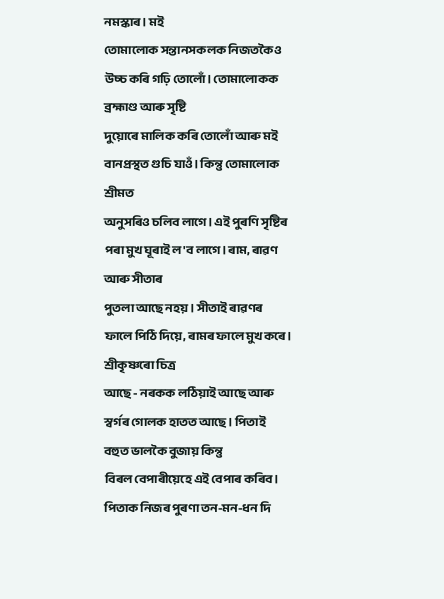নমস্কাৰ। মই
তোমালোক সন্তানসকলক নিজতকৈও উচ্চ কৰি গঢ়ি তোলোঁ। তোমালোকক ব্ৰহ্মাণ্ড আৰু সৃষ্টি
দুয়োৰে মালিক কৰি তোলোঁ আৰু মই বানপ্ৰস্থত গুচি যাওঁ। কিন্তু তোমালোক শ্ৰীমত
অনুসৰিও চলিব লাগে। এই পুৰণি সৃষ্টিৰ পৰা মুখ ঘূৰাই ল'ব লাগে। ৰাম, ৰাৱণ আৰু সীতাৰ
পুতলা আছে নহয়। সীতাই ৰাৱণৰ ফালে পিঠি দিয়ে, ৰামৰ ফালে মুখ কৰে। শ্ৰীকৃষ্ণৰো চিত্ৰ
আছে - নৰকক লঠিয়াই আছে আৰু স্বৰ্গৰ গোলক হাতত আছে। পিতাই বহুত ভালকৈ বুজায় কিন্তু
বিৰল বেপাৰীয়েহে এই বেপাৰ কৰিব। পিতাক নিজৰ পুৰণা তন-মন-ধন দি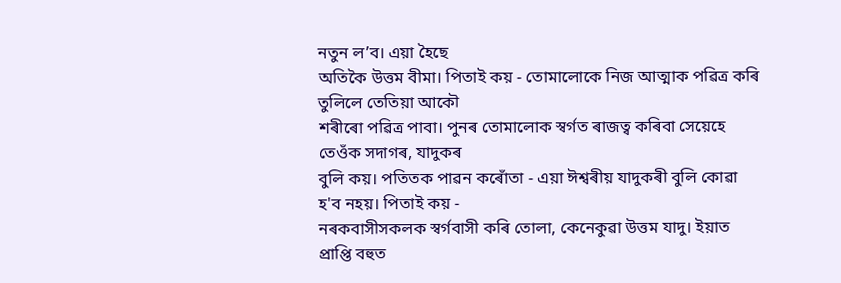নতুন ল’ব। এয়া হৈছে
অতিকৈ উত্তম বীমা। পিতাই কয় - তোমালোকে নিজ আত্মাক পৱিত্ৰ কৰি তুলিলে তেতিয়া আকৌ
শৰীৰো পৱিত্ৰ পাবা। পুনৰ তোমালোক স্বৰ্গত ৰাজত্ব কৰিবা সেয়েহে তেওঁক সদাগৰ, যাদুকৰ
বুলি কয়। পতিতক পাৱন কৰোঁতা - এয়া ঈশ্বৰীয় যাদুকৰী বুলি কোৱা হ'ব নহয়। পিতাই কয় -
নৰকবাসীসকলক স্বৰ্গবাসী কৰি তোলা, কেনেকুৱা উত্তম যাদু। ইয়াত প্ৰাপ্তি বহুত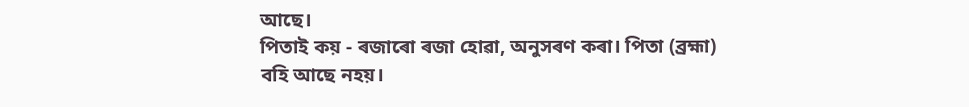আছে।
পিতাই কয় - ৰজাৰো ৰজা হোৱা, অনুসৰণ কৰা। পিতা (ব্ৰহ্মা) বহি আছে নহয়।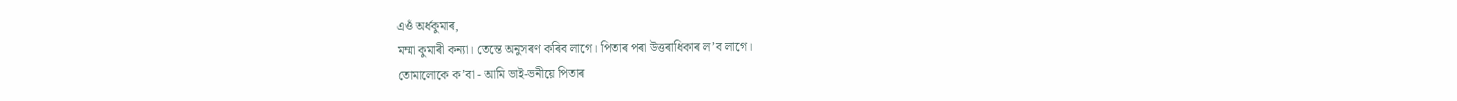এওঁ অৰ্ধকুমাৰ,
মম্মা কুমাৰী কন্যা। তেন্তে অনুসৰণ কৰিব লাগে। পিতাৰ পৰা উত্তৰাধিকাৰ ল’ব লাগে।
তোমালোকে ক’বা - আমি ভাই-ভনীয়ে পিতাৰ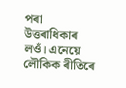পৰা উত্তৰাধিকাৰ লওঁ। এনেয়ে লৌকিক ৰীতিৰে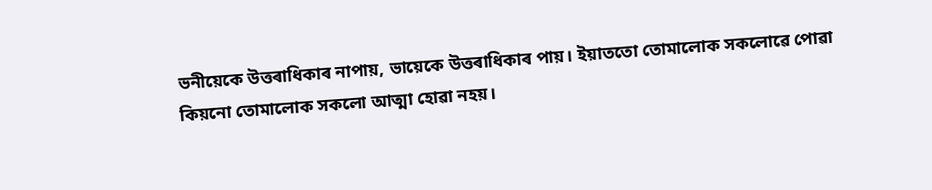ভনীয়েকে উত্তৰাধিকাৰ নাপায়, ভায়েকে উত্তৰাধিকাৰ পায়। ইয়াততো তোমালোক সকলোৱে পোৱা
কিয়নো তোমালোক সকলো আত্মা হোৱা নহয়।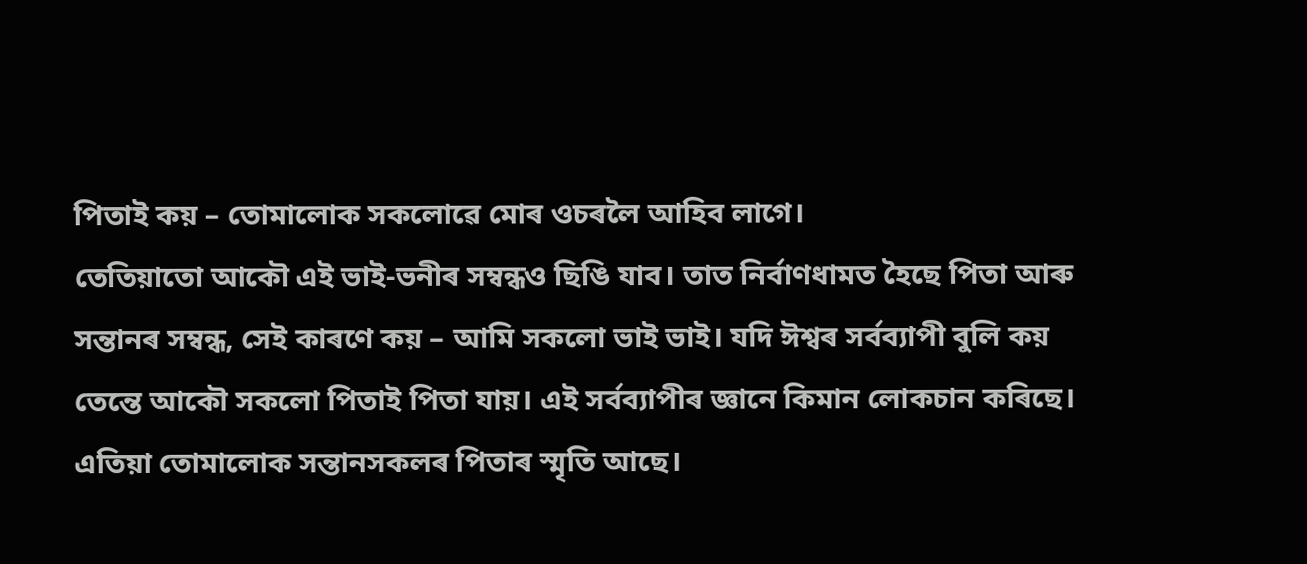পিতাই কয় – তোমালোক সকলোৱে মোৰ ওচৰলৈ আহিব লাগে।
তেতিয়াতো আকৌ এই ভাই-ভনীৰ সম্বন্ধও ছিঙি যাব। তাত নিৰ্বাণধামত হৈছে পিতা আৰু
সন্তানৰ সম্বন্ধ, সেই কাৰণে কয় – আমি সকলো ভাই ভাই। যদি ঈশ্বৰ সৰ্বব্যাপী বুলি কয়
তেন্তে আকৌ সকলো পিতাই পিতা যায়। এই সৰ্বব্যাপীৰ জ্ঞানে কিমান লোকচান কৰিছে।
এতিয়া তোমালোক সন্তানসকলৰ পিতাৰ স্মৃতি আছে।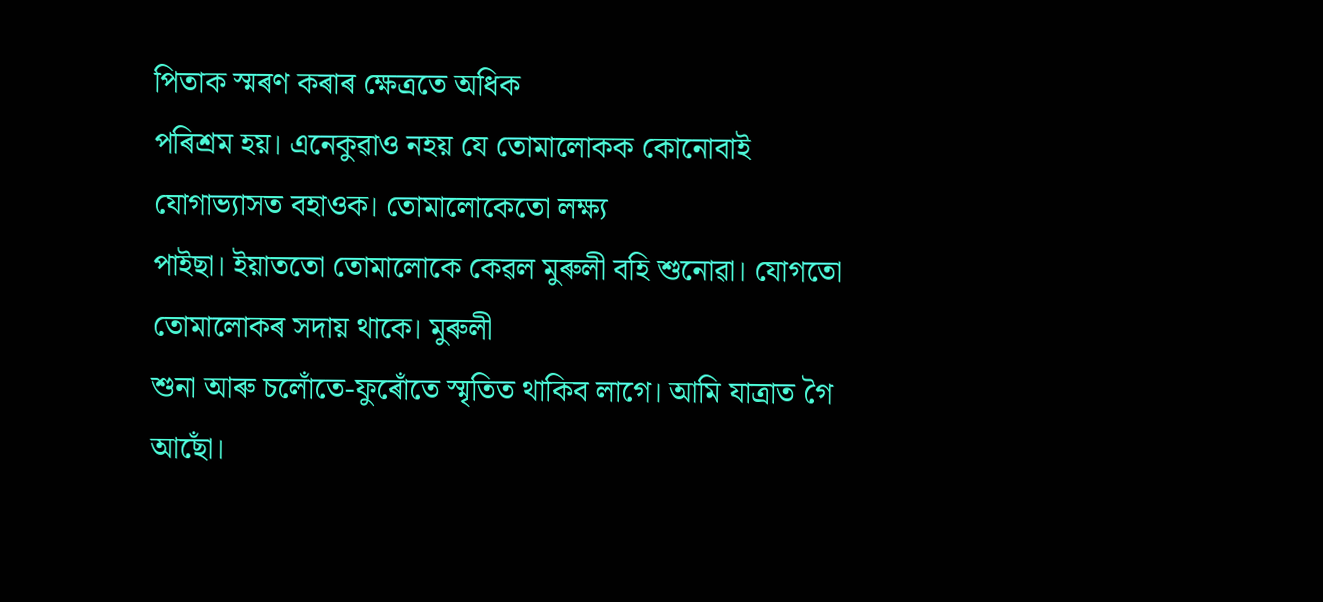পিতাক স্মৰণ কৰাৰ ক্ষেত্ৰতে অধিক
পৰিশ্ৰম হয়। এনেকুৱাও নহয় যে তোমালোকক কোনোবাই যোগাভ্যাসত বহাওক। তোমালোকেতো লক্ষ্য
পাইছা। ইয়াততো তোমালোকে কেৱল মুৰুলী বহি শুনোৱা। যোগতো তোমালোকৰ সদায় থাকে। মুৰুলী
শুনা আৰু চলোঁতে-ফুৰোঁতে স্মৃতিত থাকিব লাগে। আমি যাত্ৰাত গৈ আছোঁ।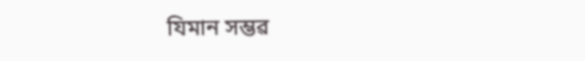যিমান সম্ভৱ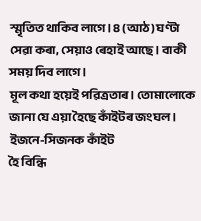স্মৃতিত থাকিব লাগে। 8 (আঠ) ঘণ্টা সেৱা কৰা, সেয়াও ৰেহাই আছে। বাকী সময় দিব লাগে।
মূল কথা হয়েই পৱিত্ৰতাৰ। তোমালোকে জানা যে এয়া হৈছে কাঁইটৰ জংঘল। ইজনে-সিজনক কাঁইট
হৈ বিন্ধি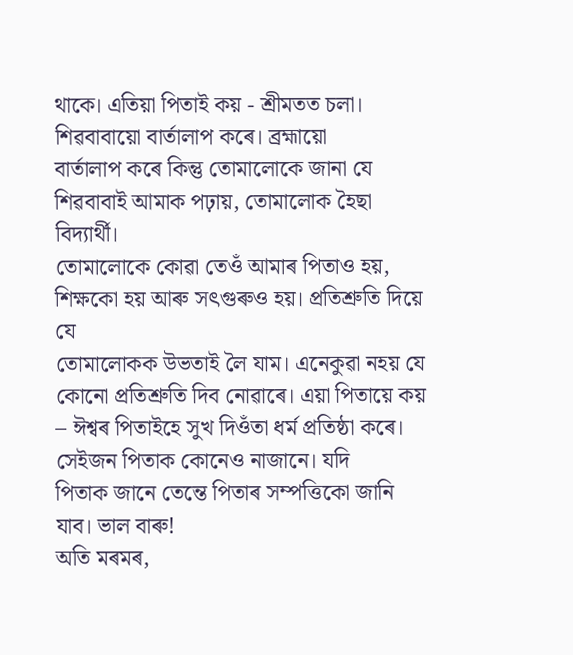থাকে। এতিয়া পিতাই কয় - শ্ৰীমতত চলা। শিৱবাবায়ো বাৰ্তালাপ কৰে। ব্ৰহ্মায়ো
বাৰ্তালাপ কৰে কিন্তু তোমালোকে জানা যে শিৱবাবাই আমাক পঢ়ায়, তোমালোক হৈছা বিদ্যাৰ্থী।
তোমালোকে কোৱা তেওঁ আমাৰ পিতাও হয়, শিক্ষকো হয় আৰু সৎগুৰুও হয়। প্ৰতিশ্ৰুতি দিয়ে যে
তোমালোকক উভতাই লৈ যাম। এনেকুৱা নহয় যে কোনো প্ৰতিশ্ৰুতি দিব নোৱাৰে। এয়া পিতায়ে কয়
– ঈশ্বৰ পিতাইহে সুখ দিওঁতা ধৰ্ম প্ৰতিষ্ঠা কৰে। সেইজন পিতাক কোনেও নাজানে। যদি
পিতাক জানে তেন্তে পিতাৰ সম্পত্তিকো জানি যাব। ভাল বাৰু!
অতি মৰমৰ,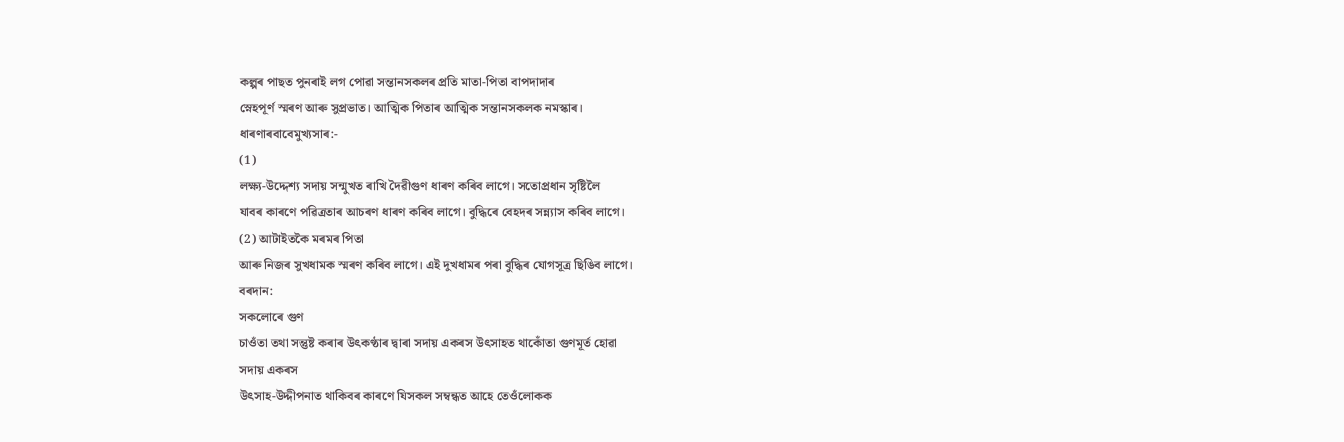কল্পৰ পাছত পুনৰাই লগ পোৱা সন্তানসকলৰ প্ৰতি মাতা-পিতা বাপদাদাৰ
স্নেহপূৰ্ণ স্মৰণ আৰু সুপ্ৰভাত। আত্মিক পিতাৰ আত্মিক সন্তানসকলক নমস্কাৰ।
ধাৰণাৰবাবেমুখ্যসাৰ:-
(1)
লক্ষ্য-উদ্দেশ্য সদায় সন্মুখত ৰাখি দৈৱীগুণ ধাৰণ কৰিব লাগে। সতোপ্ৰধান সৃষ্টিলৈ
যাবৰ কাৰণে পৱিত্ৰতাৰ আচৰণ ধাৰণ কৰিব লাগে। বুদ্ধিৰে বেহদৰ সন্ন্যাস কৰিব লাগে।
(2) আটাইতকৈ মৰমৰ পিতা
আৰু নিজৰ সুখধামক স্মৰণ কৰিব লাগে। এই দুখধামৰ পৰা বুদ্ধিৰ যোগসূত্ৰ ছিঙিব লাগে।
বৰদান:
সকলোৰে গুণ
চাওঁতা তথা সন্তুষ্ট কৰাৰ উৎকণ্ঠাৰ দ্বাৰা সদায় একৰস উৎসাহত থাকোঁতা গুণমূৰ্ত হোৱা
সদায় একৰস
উৎসাহ-উদ্দীপনাত থাকিবৰ কাৰণে যিসকল সম্বন্ধত আহে তেওঁলোকক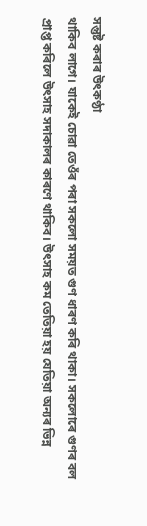সন্তুষ্ট কৰাৰ উৎকণ্ঠা
থাকিব লাগে। যাকেই চোৱা তেওঁৰ পৰা সকলো সময়ত গুণ ধাৰণ কৰি থাকা। সকলোৰে গুণৰ বল
প্ৰাপ্ত কৰিলে উৎসাহ সদাকালৰ কাৰণে থাকিব। উৎসাহ কম তেতিয়া হয় যেতিয়া অন্যৰ ভিন্ন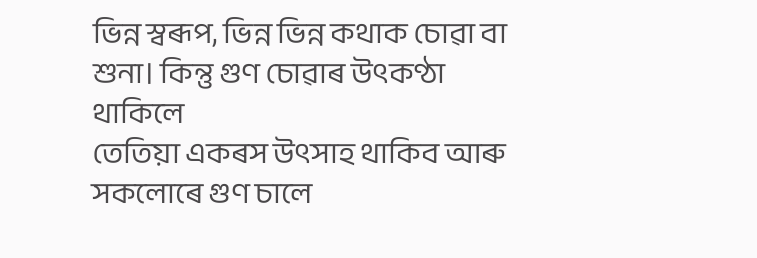ভিন্ন স্বৰূপ, ভিন্ন ভিন্ন কথাক চোৱা বা শুনা। কিন্তু গুণ চোৱাৰ উৎকণ্ঠা থাকিলে
তেতিয়া একৰস উৎসাহ থাকিব আৰু সকলোৰে গুণ চালে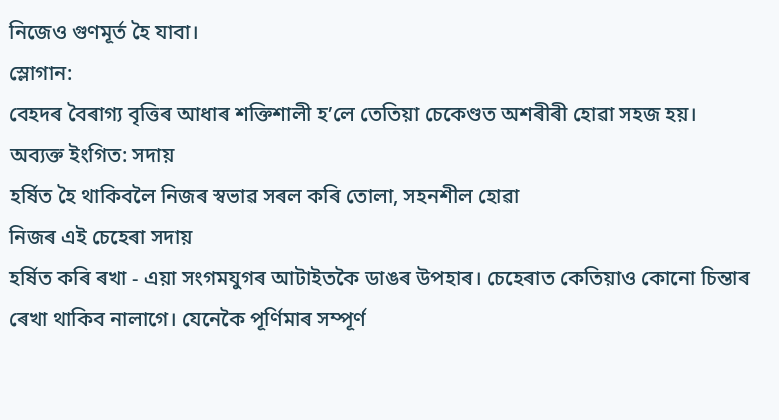নিজেও গুণমূৰ্ত হৈ যাবা।
স্লোগান:
বেহদৰ বৈৰাগ্য বৃত্তিৰ আধাৰ শক্তিশালী হ’লে তেতিয়া চেকেণ্ডত অশৰীৰী হোৱা সহজ হয়।
অব্যক্ত ইংগিত: সদায়
হৰ্ষিত হৈ থাকিবলৈ নিজৰ স্বভাৱ সৰল কৰি তোলা, সহনশীল হোৱা
নিজৰ এই চেহেৰা সদায়
হৰ্ষিত কৰি ৰখা - এয়া সংগমযুগৰ আটাইতকৈ ডাঙৰ উপহাৰ। চেহেৰাত কেতিয়াও কোনো চিন্তাৰ
ৰেখা থাকিব নালাগে। যেনেকৈ পূৰ্ণিমাৰ সম্পূৰ্ণ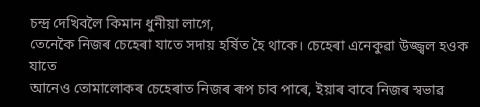চন্দ্ৰ দেখিবলৈ কিমান ধুনীয়া লাগে,
তেনেকৈ নিজৰ চেহেৰা যাতে সদায় হৰ্ষিত হৈ থাকে। চেহেৰা এনেকুৱা উজ্জ্বল হওক যাতে
আনেও তোমালোকৰ চেহেৰাত নিজৰ ৰূপ চাব পাৰে, ইয়াৰ বাবে নিজৰ স্বভাৱ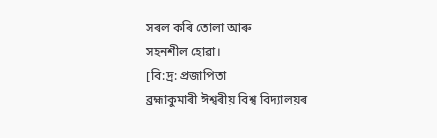সৰল কৰি তোলা আৰু
সহনশীল হোৱা।
[বি:দ্ৰ: প্ৰজাপিতা
ব্ৰহ্মাকুমাৰী ঈশ্বৰীয় বিশ্ব বিদ্যালয়ৰ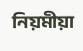নিয়মীয়া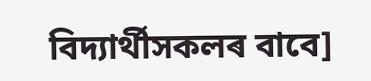বিদ্যাৰ্থীসকলৰ বাবে]